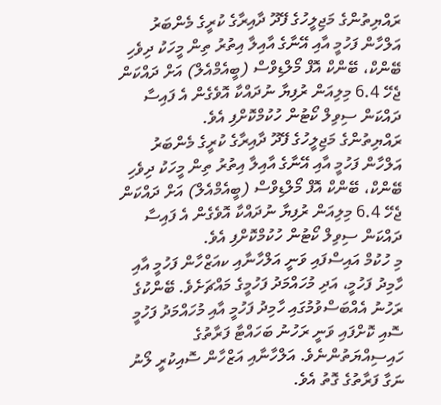ރައްޔިތުންގެ މަޖިލީހުގެ ފޭދޫ ދާއިރާގެ ކުރީގެ މެންބަރު އަލްހާން ފަހުމީ އާއި އޭނާގެ އާއިލާ އިތުރު ތިން މީހަކު ދިވެހި ބޭންކް، ބޭންކް އޮފް މޯލްޑިވްސް (ބީއެމްއެލް) އަށް ދައްކަން ޖެހޭ 6.4 މިލިއަން ރުފިޔާ ނުދައްކާ އޮވެގެން އެ ފައިސާ ދައްކަން ސިވިލް ކޯޓުން ހުކުމްކޮށްފި އެވެ.
ރައްޔިތުންގެ މަޖިލީހުގެ ފޭދޫ ދާއިރާގެ ކުރީގެ މެންބަރު އަލްހާން ފަހުމީ އާއި އޭނާގެ އާއިލާ އިތުރު ތިން މީހަކު ދިވެހި ބޭންކް، ބޭންކް އޮފް މޯލްޑިވްސް (ބީއެމްއެލް) އަށް ދައްކަން ޖެހޭ 6.4 މިލިއަން ރުފިޔާ ނުދައްކާ އޮވެގެން އެ ފައިސާ ދައްކަން ސިވިލް ކޯޓުން ހުކުމްކޮށްފި އެވެ.
މި ހުކުމް އައިސްފައި ވަނީ އަލްހާނާއި ކއަޒްހާން ފަހުމީ އާއި ހާމިދު ފަހުމީ، އަދި މުހައްމަދު ފަހުމީގެ މައްޗަށެވެ. ބޭންކުގެ ރަހުނު އެއްބަސްވުމުގައި ހާމިދު ފަހުމީ އާއި މުހައްމަދު ފަހުމީ ސޮއި ކޮށްފައި ވަނީ ރަހުނު ބަހައްޓާ ފަރާތުގެ ހައިސިއްޔަތުންނެވެ. އަލްހާނާއި އަޒްހާން ސޮއިކުރީ ލޯނު ނަގާ ފަރާތުގެ ގޮތު އެވެ.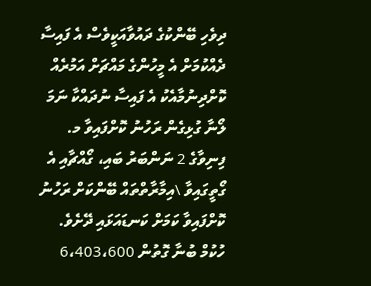ދިވެހި ބޭންކުގެ ދައުވާއަކީވެސް އެ ފައިސާ ދެއްކުމަށް އެ މީހުންގެ މައްޗަށް އަމުރެއް ކޮށްދިނުމާއެކު އެ ފައިސާ ނުދައްކާ ނަމަ ލޯނާ ގުޅިގެން ރަހުނު ކޮށްފައިވާ މ. ފިނިވާގެ 2 ނަންބަރު ބައި، ގޯއްޗާއި އެ ގޯތީގައިވާ \އިމާރާތްތައް ބޭންކަށް ރަހުނު ކޮށްފައިވާ ކަމަށް ކަނޑައަޅައި ދޭށެވެ.
ހުކުމް ބުނާ ގޮތުން 6،403،600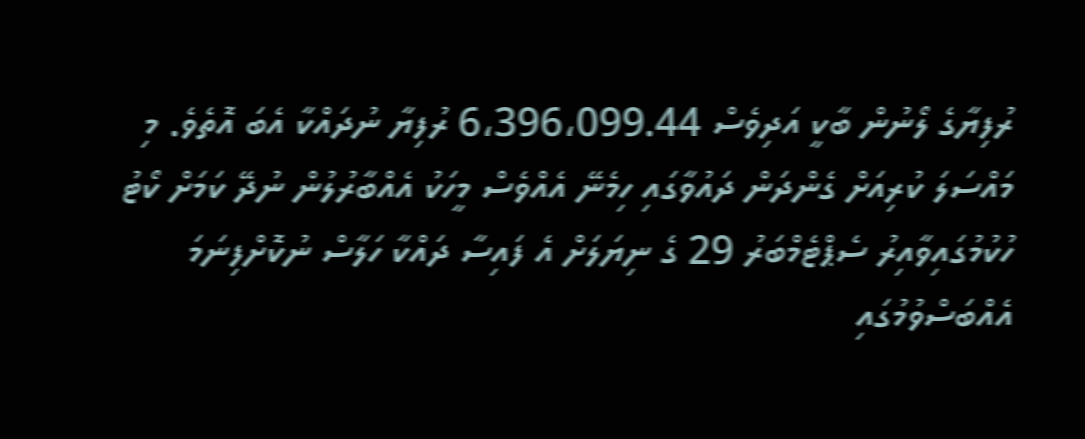ރުފިޔާގެ ލޯނުން ބާކީ އަދިވެސް 6،396،099.44 ރުފިޔާ ނުދައްކާ އެބަ އޮތެވެ. މި މައްސަލަ ކުރިއަށް ގެންދަން ދައުވާގައި ހިމެނޭ އެއްވެސް މީހަކު އެއްބާރުލުން ނުދޭ ކަމަށް ކޯޓު ހުކުމުގައިވާއިރު ސެޕްޓެމްބަރު 29 ގެ ނިޔަލަށް އެ ފައިސާ ދައްކާ ހަލާސް ނުކޮށްފިނަމަ އެއްބަސްވުމުގައި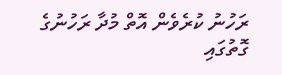ރަހުނު ކުރެވެން އޮތް މުދާ ރަހުނުގެ ގޮތުގައި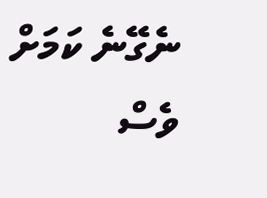ނެގޭނެ ކަމަށް ވެސް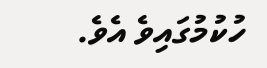ހުކުމުގައިވެ އެވެ.